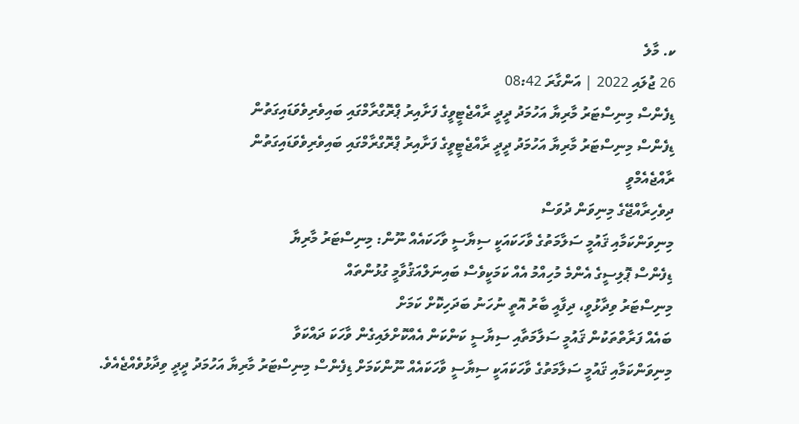ކ. މާލެ
26 ޖުލައި 2022 | އަންގާރަ 08:42
ޑިފެންސް މިނިސްޓަރު މާރިޔާ އަހުމަދު ދީދީ ރާއްޖެޓީވީގެ ފަށާއިރު ޕްރޮގްރާމްގައި ބައިވެރިވެވަޑައިގަތުން
ޑިފެންސް މިނިސްޓަރު މާރިޔާ އަހުމަދު ދީދީ ރާއްޖެޓީވީގެ ފަށާއިރު ޕްރޮގްރާމްގައި ބައިވެރިވެވަޑައިގަތުން
ރާއްޖެއެމްވީ
ދިވެހިރާއްޖޭގެ މިނިވަން ދުވަސް
މިނިވަންކަމާއި ޤައުމީ ސަލާމަތުގެ ވާހަކައަކީ ސިޔާސީ ވާހަކައެއް ނޫން: މިނިސްޓަރު މާރިޔާ
ޑިފެންސް ޕޮލިސީގެ އެންމެ މުހިއްމު އެއް ކަމަކީވެސް ބައިނަލްއަޤުވާމީ ގުޅުންތައް
މިނިސްޓަރު ވިދާޅުވީ، ދިފާއީ ބާރު އޮތީ ނުހަނު ބަދަހިކޮށް ކަމަށް
ބައެއް ފަރާތްތަކުން ޤައުމީ ސަލާމަތާއި ސިޔާސީ ކަންކަން އެއްކޮށްލައިގެން ވާހަކަ ދައްކަވާ
މިނިވަންކަމާއި ޤައުމީ ސަލާމަތުގެ ވާހަކައަކީ ސިޔާސީ ވާހަކައެއް ނޫންކަމަށް ޑިފެންސް މިނިސްޓަރު މާރިޔާ އަހުމަދު ދީދީ ވިދާޅުވެއްޖެއެވެ.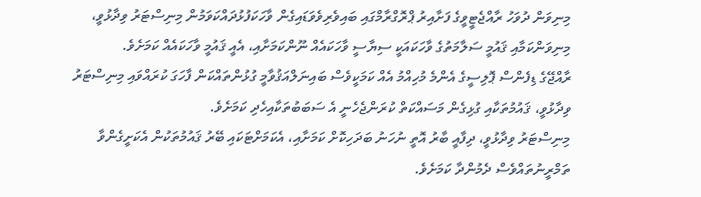މިނިވަން ދުވަހު ރާއްޖެޓީވީގެ ފަށާއިރު ޕްރޮގްރާމްގައި ބައިވެރިވެވަޑައިގެން ވާހަކަފުޅުދައްކަވަމުން މިނިސްޓަރު ވިދާޅުވީ، މިނިވަންކަމާއި ޤައުމީ ސަލާމަތުގެ ވާހަކައަކީ ސިޔާސީ ވާހަކައެއް ނޫންކަމަށާއި، އެއީ ޤައުމީ ވާހަކައެއް ކަމަށެވެ.
ރާއްޖޭގެ ޑިފެންސް ޕޮލިސީގެ އެންމެ މުހިއްމު އެއް ކަމަކީވެސް ބައިނަލްއަޤުވާމީ ގުޅުންތައްކަން ފާހަގަ ކުރައްވައި މިނިސްޓަރު ވިދާޅުވީ، ޤައުމުތަކާއި ގުޅިގެން މަސައްކަތް ކުރަންޖެހެނީ އެ ސަބަބުތަކާއިހެދި ކަމަށެވެ.
މިނިސްޓަރު ވިދާޅުވީ، ދިފާއީ ބާރު އޮތީ ނުހަނު ބަދަހިކޮށް ކަމަށާއި، އެކަމަށްޓަކައި ބޭރު ޤައުމުތަކުން އެކަށީގެންވާ ތަމްރީނުތައްވެސް ދެމުންދާ ކަމަށެވެ.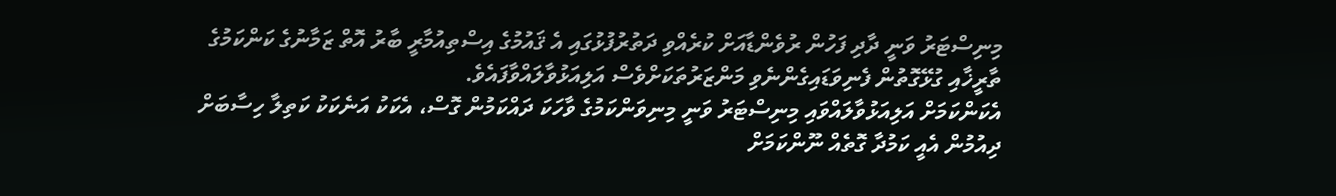މިނިސްޓަރު ވަނީ ދާދި ފަހުން ރުވެންޑާއަށް ކުރެއްވި ދަތުރުފުޅުގައި އެ ޤައުމުގެ އިސްތިއުމާރީ ބާރު އޮތް ޒަމާނުގެ ކަންކަމުގެ ތާރީޚާއި ގުޅޭގޮތުން ފެނިވަޑައިގެންނެވި މަންޒަރުތަކަށްވެސް އަލިއަޅުވާލައްވާފައެވެ.
އެކަންކަމަށް އަލިއަޅުވާލައްވައި މިނިސްޓަރު ވަނީ މިނިވަންކަމުގެ ވާހަކަ ދައްކަމުން ގޮސް، އެކަކު އަނެކަކު ކަތިލާ ހިސާބަށް ދިއުމުން އެއީ ކަމުދާ ގޮތެއް ނޫންކަމަށް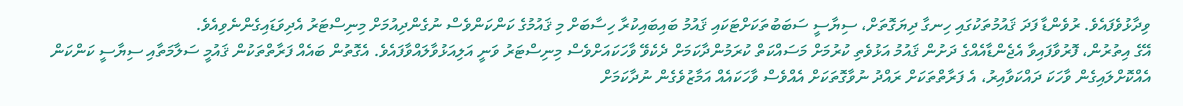ވިދާޅުވެފައެވެ. ރުވެންޑާ ފަދަ ޤައުމުތަކުގައި ހިނގާ ދިޔަގޮތަށް، ސިޔާސީ ސަބަބުތަކަށްޓަކައި ޤައުމު ބައިބައިކުރާ ހިސާބަށް މި ޤައުމުގެ ކަންކަންވެސް ނުގެންދިއުމަށް މިނިސްޓަރު އެދިވަޑައިގެންނެވިއެވެ.
އޭގެ އިތުރުން، ފޮރުވާފައިވާ އެޖެންޑާއެއްގެ ދަށުން ޤައުމު އަޅުވެތި ކުރުމަށް މަސައްކަތް ކުރަމުންދާކަމަށް ދެކެވޭ ވާހަކައަށްވެސް މިނިސްޓަރު ވަނީ އަލިއަޅުވާލައްވާފައެވެ. އެގޮތުން ބައެއް ފަރާތްތަކުން ޤައުމީ ސަލާމަތާއި ސިޔާސީ ކަންކަން އެއްކޮށްލައިގެން ވާހަކަ ދައްކަވާއިރު، އެ ފަރާތްތަކަށް ރައްދު ނުވާގޮތަކަށް އެއްވެސް ވާހަކައެއް އަމާޒުވެގެން ނުދާކަމަށް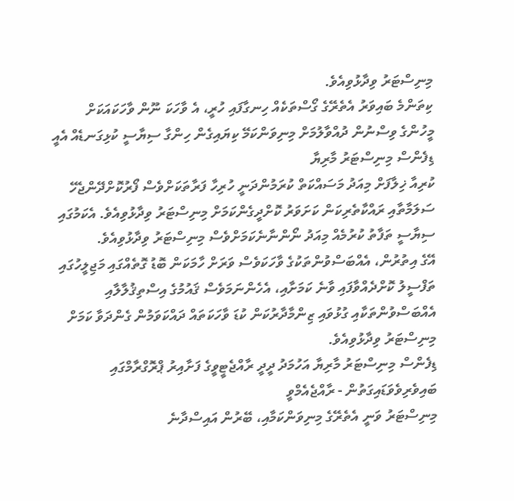މިނިސްޓަރު ވިދާޅުވިއެވެ.
ކިތަންމެ ބައިވަރު އެތެރޭގެ ގޯސްތަކެއް ހިނގާފައި ހުރީ، އެ ވާހަކަ ނޫން ވާހަކައަކަށް މީހުންގެ ވިސްނުން ދުއްވާލުމަށް މިނިވަންކަމޭ ކިޔައިގެން ހިންގާ ސިޔާސީ ކުޅިގަނޑެއް އެއީ
ޑިފެންސް މިނިސްޓަރު މާރިޔާ
ކުރިއާ ޚިލާފަށް މިއަދު މަސައްކަތް ކުރަމުންދަނީ ހުރިހާ ފަރާތަކަށްވެސް ފޯރުކޮށްދޭންޖެހޭ ސަލަމާތާއި ރައްކާތެރިކަން ކަށަވަރު ކޮށްދީގެންކަމަށް މިނިސްޓަރު ވިދާޅުވިއެވެ. އެކަމުގައި ސިޔާސީ ތަފާތު ކުރުމެއް މިއަދު ނޯންނާނެކަމަށްވެސް މިނިސްޓަރު ވިދާޅުވިއެވެ.
އޭގެ އިތުރުން، އެއްބަސްވުންތަކުގެ ވާހަކަވެސް ވަރަށް ހާމަކަން ބޮޑު ގޮތެއްގައި މަޖިލީހުގައި ތަފްސީލު ކޮށްދެއްވާފައި ވާނެ ކަމަށާއި، އެހެންނަމަވެސް ޤައުމުގެ އިސްތިޤުލާލާއި އެއްބަސްވުންތަކާއި ގުޅުވައި ޒިންމާދާރުކަން ކުޑަ ވާހަކަތައް ދައްކަވަމުން ގެންދަވާ ކަމަށް މިނިސްޓަރު ވިދާޅުވިއެވެ.
ޑިފެންސް މިނިސްޓަރު މާރިޔާ އަހުމަދު ދީދީ ރާއްޖެޓީވީގެ ފަށާއިރު ޕްރޮގްރާމްގައި ބައިވެރިވެވަޑައިގަތުން - ރާއްޖެއެމްވީ
މިނިސްޓަރު ވަނީ އެތެރޭގެ މިނިވަންކަމާއި، ބޭރުން އައިސްދާނެ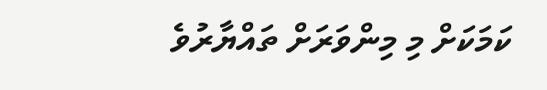ކަމަކަށް މި މިންވަރަށް ތައްޔާރުވެ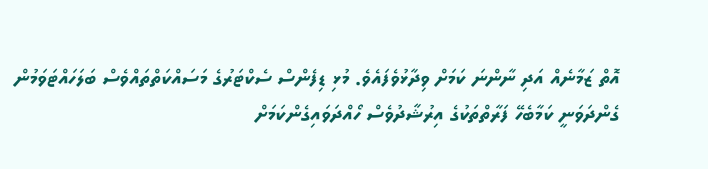އޮތް ޒަމާނެއް އަދި ނާންނަ ކަމަށް ވިދާޅުވެފައެވެ. މުޅި ޑިފެންސް ސެކްޓަރުގެ މަސައްކަތްތައްވެސް ބަލަހައްޓަވަމުން ގެންދަވަނީ ކަމާބެހޭ ފަރާތްތަކުގެ އިރުޝާދުވެސް ހޯއްދަވައިގެންކަމަށް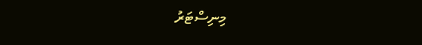މިނިސްޓަރު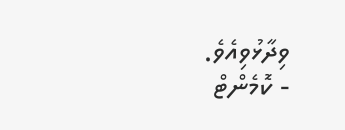ވިދާޅުވިއެވެ.
- ކޮމެންޓް